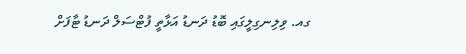ގއ. ވިލިނގިލީގައި ބޮޑު ދަނޑު އަޅާތީ ފުޓްސަލް ދަނޑު ޓާފަށް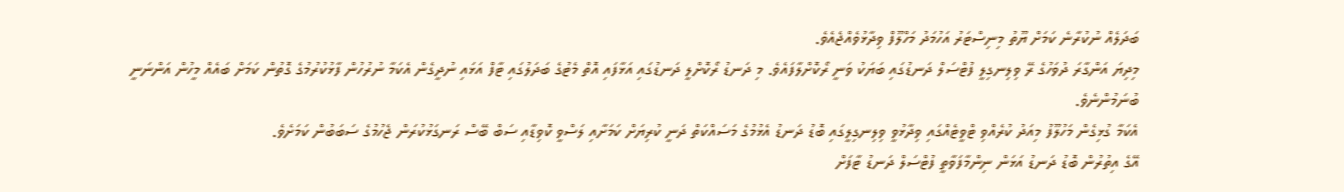ބަދަލެއް ނުކުރާނެ ކަމަށް ޔޫތު މިނިސްޓަރު އަހުމަދު މަހްލޫފް ވިދާޅުވެއްޖެއެވެ.
މިދިޔަ އަންގާރަ ދުވަހުގެ ރޭ ވިލިނގިލީ ފުޓްސަލް ދަނޑުގައި ބަޔަކު ވަނީ ރޯކޮށްލާފައެވެ. މި ދަނޑު ރޯކޮށްލީ ދަނޑުގައި އަޅާފައި އޮތް މެޓުގެ ބަދަލުގައި ޓާފް އަޅައި ނުދީގެން އެކަމާ ނުރުހުން ފާޅުކުރުމުގެ ގޮތުން ކަމަށް ބައެއް މީހުން އަންނަނީ ބުނަމުންނެވެ.
އެކަމާ ގުޅިގެން މަހުލޫފު މިއަދު ކުރެއްވި ޓްވީޓެއްގައި ވިދާޅުވީ ވިލިނގިލީގައި ބޮޑު ދަނޑު އެޅުމުގެ މަސައްކަތް ދަނީ ކުރިޔަށް ކަމަށާއި ލަސްވީ ކޮވިޑާއި ސަބް ބޭސް ރަނގަޅުކުރަން ޖެހުމުގެ ސަބަބުން ކަމަށެވެ.
އޭގެ އިތުރުން ބޮޑު ދަނޑު އަޅަން ނިންމާފަވާތީ ފުޓްސަލް ދަނޑު ޓާފަށް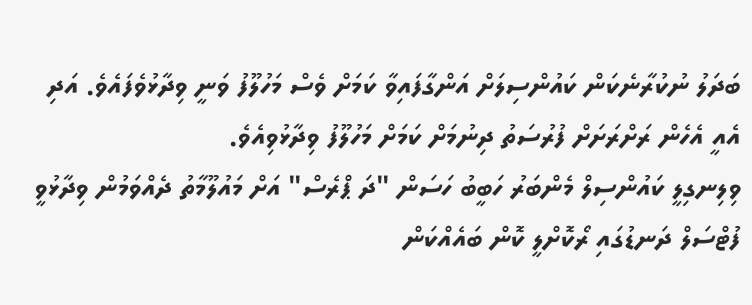ބަދަލު ނުކުރާނެކަން ކައުންސިލަށް އަންގާފައިވާ ކަމަށް ވެސް މަހުލޫފު ވަނީ ވިދާޅުވެފައެވެ. އަދި އެއީ އެހެން ރަށްރަށަށް ފުރުސަތު ދިނުމަށް ކަމަށް މަހުލޫފު ވިދާޅުވިއެވެ.
ވިލިނގިލީ ކައުންސިލް މެންބަރު ހަބީބު ހަސަން "ދަ ޕްރެސް" އަށް މައުލޫމާތު ދެއްވަމުން ވިދާޅުވީ ފުޓްސަލް ދަނޑުގައި ރޯކޮށްލީ ކޮން ބައެއްކަން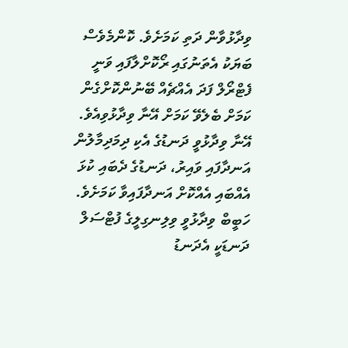ވިދާޅުވާން ދަތި ކަމަށެވެ. ކޮންމެވެސް ބަޔަކު އެތަނުގައި ރޯކޮށްލާފައި ވަނީ ފެޓްރޯލް ފަދަ އެއްޗެއް ބޭނުންކޮށްގެން ކަމަށް ބެލެވޭ ކަމަށް އޭނާ ވިދާޅުވިއެވެ. އޭނާ ވިދާޅުވީ ދަނޑުގެ އެކި ދިމަދިމާލުން އަނދާފައި ވައިރު، ދަނޑުގެ ދެބައި ކުޅަ އެއްބައި އެއްކޮށް އަނދާފައިވާ ކަމަށެވެ.
ހަބީބް ވިދާޅުވީ ވިލިނގިލީގެ ފުޓްސަލް ދަނޑަކީ އެދަނޑު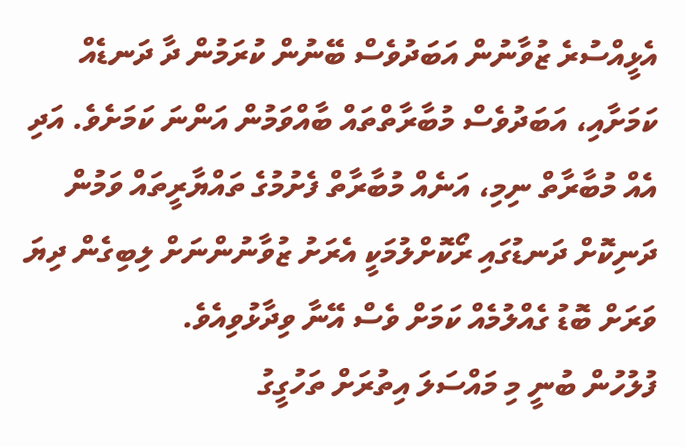އެޅީއްސުރެ ޒުވާނުން އަބަދުވެސް ބޭނުން ކުރަމުން ދާ ދަނޑެއް ކަމަށާއި، އަބަދުވެސް މުބާރާތްތައް ބާއްވަމުން އަންނަ ކަމަށެވެ. އަދި އެއް މުބާރާތް ނިމި، އަނެއް މުބާރާތް ފެށުމުގެ ތައްޔާރީތައް ވަމުން ދަނިކޮށް ދަނޑުގައި ރޯކޮށްލުމަކީ އެރަށު ޒުވާނުންނަށް ލިބިގެން ދިޔަ ވަރަށް ބޮޑު ގެއްލުމެއް ކަމަށް ވެސް އޭނާ ވިދާޅުވިއެވެ.
ފުލުހުން ބުނީ މި މައްސަލަ އިތުރަށް ތަހުގީގު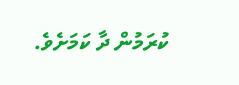ކުރަމުން ދާ ކަމަށެވެ.